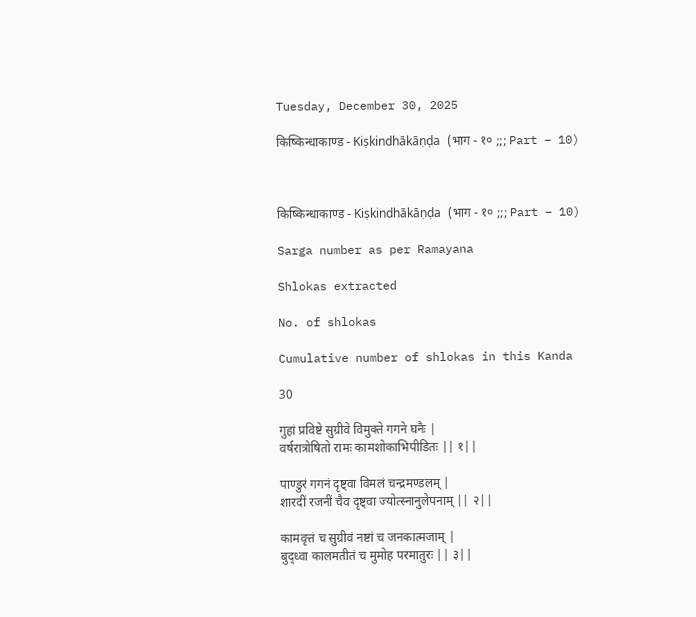Tuesday, December 30, 2025

किष्किन्धाकाण्ड - Kiṣkindhākāṇḍa (भाग - १० ;;; Part – 10)



किष्किन्धाकाण्ड - Kiṣkindhākāṇḍa (भाग - १० ;;; Part – 10)

Sarga number as per Ramayana

Shlokas extracted

No. of shlokas

Cumulative number of shlokas in this Kanda

30

गुहां प्रविष्टे सुग्रीवे विमुक्ते गगने घनैः |
वर्षरात्रोषितो रामः कामशोकाभिपीडितः || १||

पाण्डुरं गगनं दृष्ट्वा विमलं चन्द्रमण्डलम् |
शारदीं रजनीं चैव दृष्ट्वा ज्योत्स्नानुलेपनाम् || २||

कामवृत्तं च सुग्रीवं नष्टां च जनकात्मजाम् |
बुद्ध्वा कालमतीतं च मुमोह परमातुरः || ३||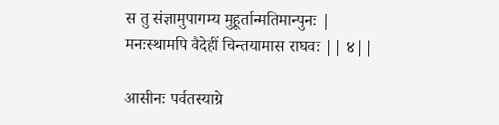स तु संज्ञामुपागम्य मुहूर्तान्मतिमान्पुनः |
मनःस्थामपि वैदेहीं चिन्तयामास राघवः || ४||

आसीनः पर्वतस्याग्रे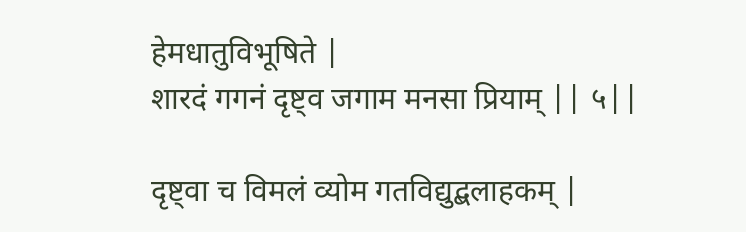हेमधातुविभूषिते |
शारदं गगनं दृष्ट्व जगाम मनसा प्रियाम् || ५||

दृष्ट्वा च विमलं व्योम गतविद्युद्बलाहकम् |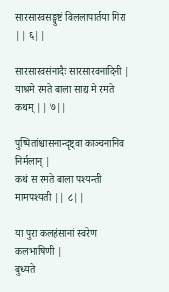सारसारवसङ्घुष्टं विललापार्तया गिरा || ६||

सारसारवसंनादैः सारसारवनादिनी |
याश्रमे रमते बाला साद्य मे रमते कथम् || ७||

पुष्पितांश्चासनान्दृष्ट्वा काञ्चनानिव निर्मलान् |
कथं स रमते बाला पश्यन्ती मामपश्यती || ८||

या पुरा कलहंसानां स्वरेण कलभाषिणी |
बुध्यते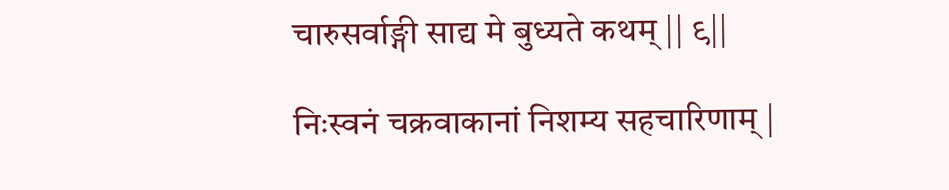चारुसर्वाङ्गी साद्य मे बुध्यते कथम् || ९||

निःस्वनं चक्रवाकानां निशम्य सहचारिणाम् |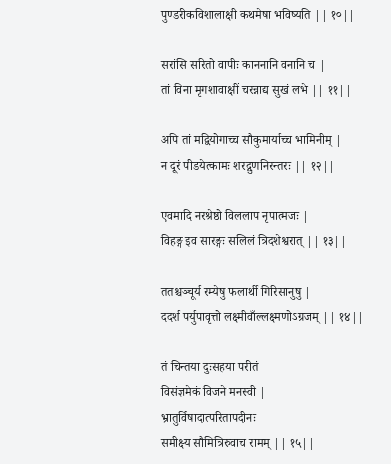पुण्डरीकविशालाक्षी कथमेषा भविष्यति || १०||

सरांसि सरितो वापीः काननानि वनानि च |
तां विना मृगशावाक्षीं चरन्नाद्य सुखं लभे || ११||

अपि तां मद्वियोगाच्च सौकुमार्याच्च भामिनीम् |
न दूरं पीडयेत्कामः शरद्गुणनिरन्तरः || १२||

एवमादि नरश्रेष्ठो विललाप नृपात्मजः |
विहङ्ग इव सारङ्गः सलिलं त्रिदशेश्वरात् || १३||

ततश्चञ्चूर्य रम्येषु फलार्थी गिरिसानुषु |
ददर्श पर्युपावृत्तो लक्ष्मीवाँल्लक्ष्मणोऽग्रजम् || १४||

तं चिन्तया दुःसहया परीतं
विसंज्ञमेकं विजने मनस्वी |
भ्रातुर्विषादात्परितापदीनः
समीक्ष्य सौमित्रिरुवाच रामम् || १५||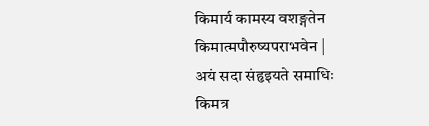किमार्य कामस्य वशङ्गतेन
किमात्मपौरुष्यपराभवेन |
अयं सदा संहृइयते समाधिः
किमत्र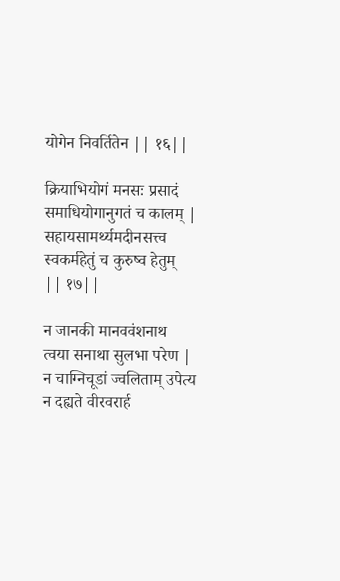योगेन निवर्तितेन || १६||

क्रियाभियोगं मनसः प्रसादं
समाधियोगानुगतं च कालम् |
सहायसामर्थ्यमदीनसत्त्व
स्वकर्महेतुं च कुरुष्व हेतुम् || १७||

न जानकी मानववंशनाथ
त्वया सनाथा सुलभा परेण |
न चाग्निचूडां ज्वलिताम् उपेत्य
न दह्यते वीरवरार्ह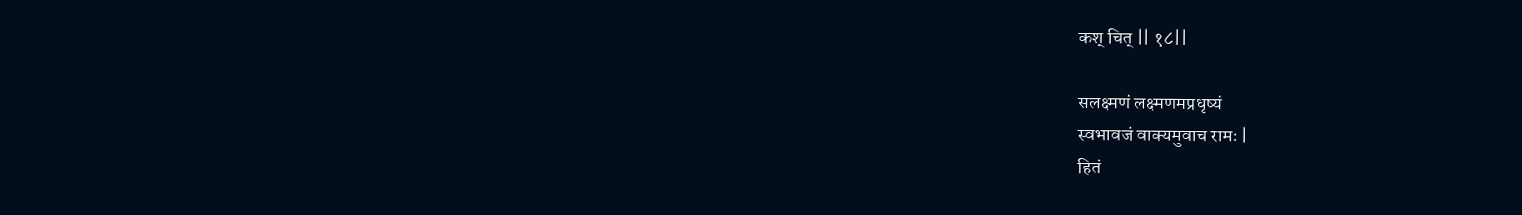कश् चित् || १८||

सलक्ष्मणं लक्ष्मणमप्रधृष्यं
स्वभावजं वाक्यमुवाच रामः |
हितं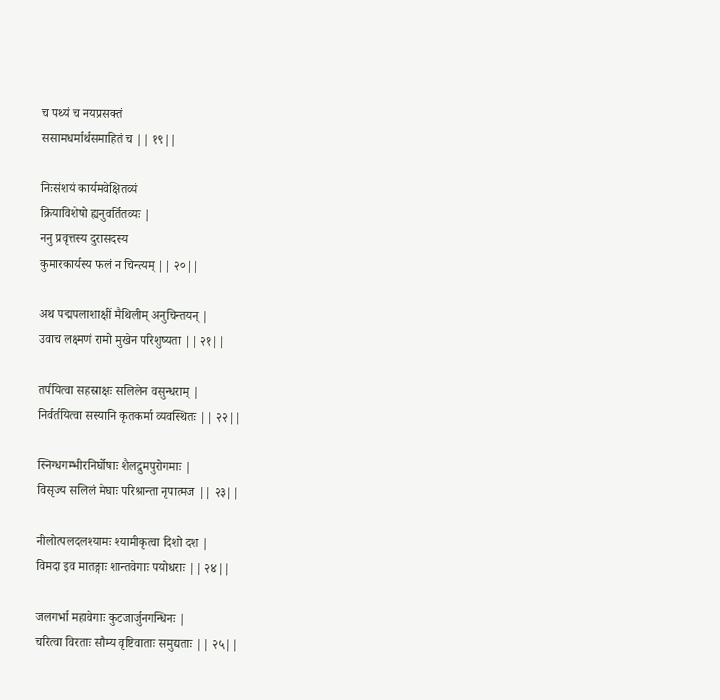च पथ्यं च नयप्रसक्तं
ससामधर्मार्थसमाहितं च || १९||

निःसंशयं कार्यमवेक्षितव्यं
क्रियाविशेषो ह्यनुवर्तितव्यः |
ननु प्रवृत्तस्य दुरासदस्य
कुमारकार्यस्य फलं न चिन्त्यम् || २०||

अथ पद्मपलाशाक्षीं मैथिलीम् अनुचिन्तयन् |
उवाच लक्ष्मणं रामो मुखेन परिशुष्यता || २१||

तर्पयित्वा सहस्राक्षः सलिलेन वसुन्धराम् |
निर्वर्तयित्वा सस्यानि कृतकर्मा व्यवस्थितः || २२||

स्निग्धगम्भीरनिर्घोषाः शैलद्रुमपुरोगमाः |
विसृज्य सलिलं मेघाः परिश्रान्ता नृपात्मज || २३||

नीलोत्पलदलश्यामः श्यामीकृत्वा दिशो दश |
विमदा इव मातङ्गाः शान्तवेगाः पयोधराः || २४||

जलगर्भा महावेगाः कुटजार्जुनगन्धिनः |
चरित्वा विरताः सौम्य वृष्टिवाताः समुद्यताः || २५||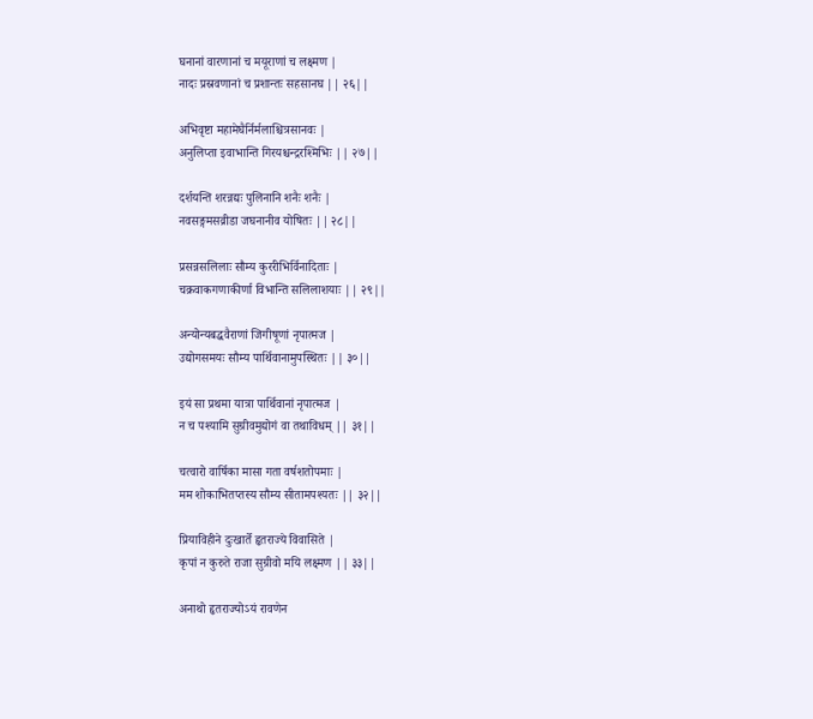घनानां वारणानां च मयूराणां च लक्ष्मण |
नादः प्रस्रवणानां च प्रशान्तः सहसानघ || २६||

अभिवृष्टा महामेघैर्निर्मलाश्चित्रसानवः |
अनुलिप्ता इवाभान्ति गिरयश्चन्द्ररश्मिभिः || २७||

दर्शयन्ति शरन्नद्यः पुलिनानि शनैः शनैः |
नवसङ्गमसव्रीडा जघनानीव योषितः || २८||

प्रसन्नसलिलाः सौम्य कुररीभिर्विनादिताः |
चक्रवाकगणाकीर्णा विभान्ति सलिलाशयाः || २९||

अन्योन्यबद्धवैराणां जिगीषूणां नृपात्मज |
उद्योगसमयः सौम्य पार्थिवानामुपस्थितः || ३०||

इयं सा प्रथमा यात्रा पार्थिवानां नृपात्मज |
न च पश्यामि सुग्रीवमुद्योगं वा तथाविधम् || ३१||

चत्वारो वार्षिका मासा गता वर्षशतोपमाः |
मम शोकाभितप्तस्य सौम्य सीतामपश्यतः || ३२||

प्रियाविहीने दुःखार्ते हृतराज्ये विवासिते |
कृपां न कुरुते राजा सुग्रीवो मयि लक्ष्मण || ३३||

अनाथो हृतराज्योऽयं रावणेन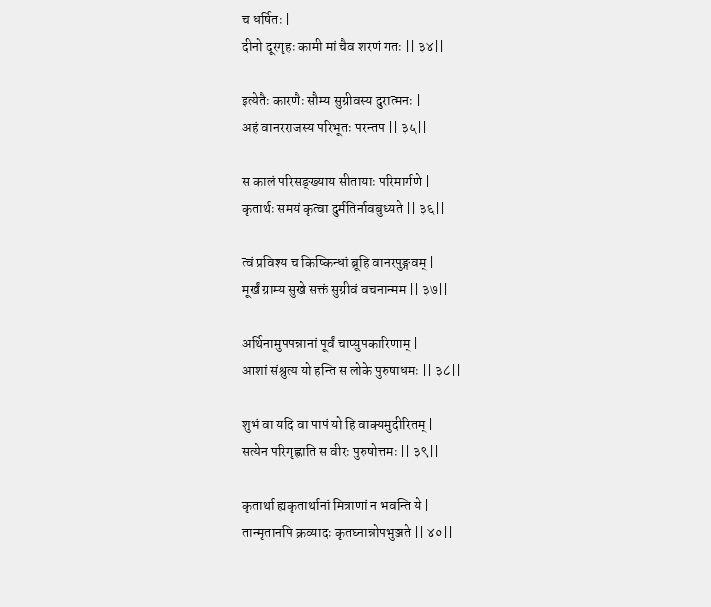च धर्षितः |
दीनो दूरगृहः कामी मां चैव शरणं गतः || ३४||

इत्येतैः कारणैः सौम्य सुग्रीवस्य दुरात्मनः |
अहं वानरराजस्य परिभूतः परन्तप || ३५||

स कालं परिसङ्ख्याय सीतायाः परिमार्गणे |
कृतार्थः समयं कृत्वा दुर्मतिर्नावबुध्यते || ३६||

त्वं प्रविश्य च किष्किन्धां ब्रूहि वानरपुङ्गवम् |
मूर्खं ग्राम्य सुखे सक्तं सुग्रीवं वचनान्मम || ३७||

अर्थिनामुपपन्नानां पूर्वं चाप्युपकारिणाम् |
आशां संश्रुत्य यो हन्ति स लोके पुरुषाधमः || ३८||

शुभं वा यदि वा पापं यो हि वाक्यमुदीरितम् |
सत्येन परिगृह्णाति स वीरः पुरुषोत्तमः || ३९||

कृतार्था ह्यकृतार्थानां मित्राणां न भवन्ति ये |
तान्मृतानपि क्रव्यादः कृतघ्नान्नोपभुञ्जते || ४०||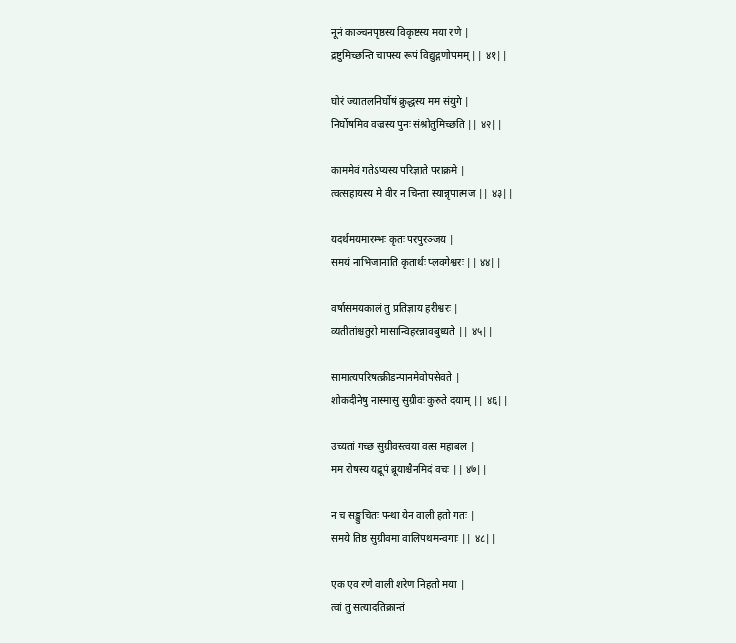नूनं काञ्चनपृष्ठस्य विकृष्टस्य मया रणे |
द्रष्टुमिच्छन्ति चापस्य रूपं विद्युद्गणोपमम् || ४१||

घोरं ज्यातलनिर्घोषं क्रुद्धस्य मम संयुगे |
निर्घोषमिव वज्रस्य पुनः संश्रोतुमिच्छति || ४२||

काममेवं गतेऽप्यस्य परिज्ञाते पराक्रमे |
त्वत्सहायस्य मे वीर न चिन्ता स्यान्नृपात्मज || ४३||

यदर्थमयमारम्भः कृतः परपुरञ्जय |
समयं नाभिजानाति कृतार्थः प्लवगेश्वरः || ४४||

वर्षासमयकालं तु प्रतिज्ञाय हरीश्वरः |
व्यतीतांश्चतुरो मासान्विहरन्नावबुध्यते || ४५||

सामात्यपरिषत्क्रीडन्पानमेवोपसेवते |
शोकदीनेषु नास्मासु सुग्रीवः कुरुते दयाम् || ४६||

उच्यतां गच्छ सुग्रीवस्त्वया वत्स महाबल |
मम रोषस्य यद्रूपं ब्रूयाश्चैनमिदं वचः || ४७||

न च सङ्कुचितः पन्था येन वाली हतो गतः |
समये तिष्ठ सुग्रीवमा वालिपथमन्वगाः || ४८||

एक एव रणे वाली शरेण निहतो मया |
त्वां तु सत्यादतिक्रान्तं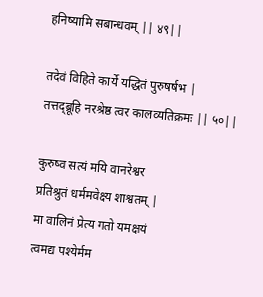हनिष्यामि सबान्धवम् || ४९||

तदेवं विहिते कार्ये यद्धितं पुरुषर्षभ |
तत्तद्ब्रूहि नरश्रेष्ठ त्वर कालव्यतिक्रमः || ५०||

कुरुष्व सत्यं मयि वानरेश्वर
प्रतिश्रुतं धर्ममवेक्ष्य शाश्वतम् |
मा वालिनं प्रेत्य गतो यमक्षयं
त्वमद्य पश्येर्मम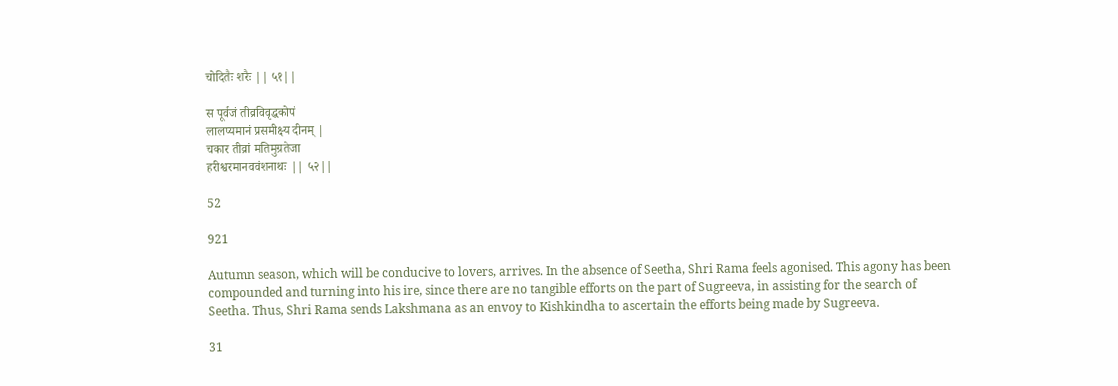चोदितैः शरैः || ५१||

स पूर्वजं तीव्रविवृद्धकोपं
लालप्यमानं प्रसमीक्ष्य दीनम् |
चकार तीव्रां मतिमुग्रतेजा
हरीश्वरमानववंशनाथः || ५२||

52

921

Autumn season, which will be conducive to lovers, arrives. In the absence of Seetha, Shri Rama feels agonised. This agony has been compounded and turning into his ire, since there are no tangible efforts on the part of Sugreeva, in assisting for the search of Seetha. Thus, Shri Rama sends Lakshmana as an envoy to Kishkindha to ascertain the efforts being made by Sugreeva.

31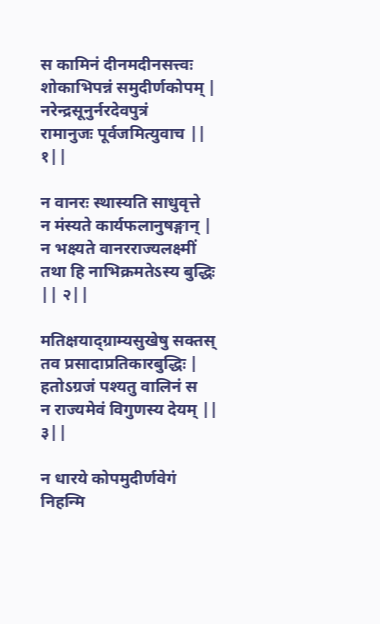स कामिनं दीनमदीनसत्त्वः
शोकाभिपन्नं समुदीर्णकोपम् |
नरेन्द्रसूनुर्नरदेवपुत्रं
रामानुजः पूर्वजमित्युवाच || १||

न वानरः स्थास्यति साधुवृत्ते
न मंस्यते कार्यफलानुषङ्गान् |
न भक्ष्यते वानरराज्यलक्ष्मीं
तथा हि नाभिक्रमतेऽस्य बुद्धिः || २||

मतिक्षयाद्ग्राम्यसुखेषु सक्तस्
तव प्रसादाप्रतिकारबुद्धिः |
हतोऽग्रजं पश्यतु वालिनं स
न राज्यमेवं विगुणस्य देयम् || ३||

न धारये कोपमुदीर्णवेगं
निहन्मि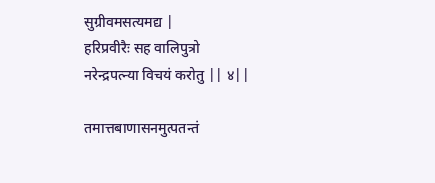सुग्रीवमसत्यमद्य |
हरिप्रवीरैः सह वालिपुत्रो
नरेन्द्रपत्न्या विचयं करोतु || ४||

तमात्तबाणासनमुत्पतन्तं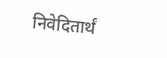निवेदितार्थं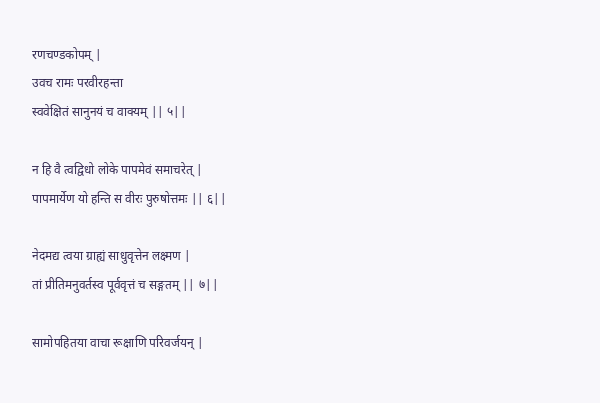रणचण्डकोपम् |
उवच रामः परवीरहन्ता
स्ववेक्षितं सानुनयं च वाक्यम् || ५||

न हि वै त्वद्विधो लोके पापमेवं समाचरेत् |
पापमार्येण यो हन्ति स वीरः पुरुषोत्तमः || ६||

नेदमद्य त्वया ग्राह्यं साधुवृत्तेन लक्ष्मण |
तां प्रीतिमनुवर्तस्व पूर्ववृत्तं च सङ्गतम् || ७||

सामोपहितया वाचा रूक्षाणि परिवर्जयन् |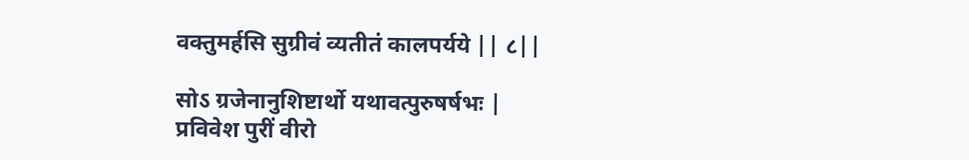वक्तुमर्हसि सुग्रीवं व्यतीतं कालपर्यये || ८||

सोऽ ग्रजेनानुशिष्टार्थो यथावत्पुरुषर्षभः |
प्रविवेश पुरीं वीरो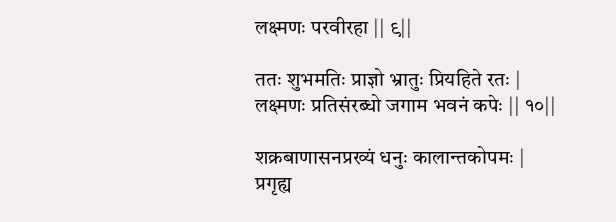लक्ष्मणः परवीरहा || ९||

ततः शुभमतिः प्राज्ञो भ्रातुः प्रियहिते रतः |
लक्ष्मणः प्रतिसंरब्धो जगाम भवनं कपेः || १०||

शक्रबाणासनप्रख्यं धनुः कालान्तकोपमः |
प्रगृह्य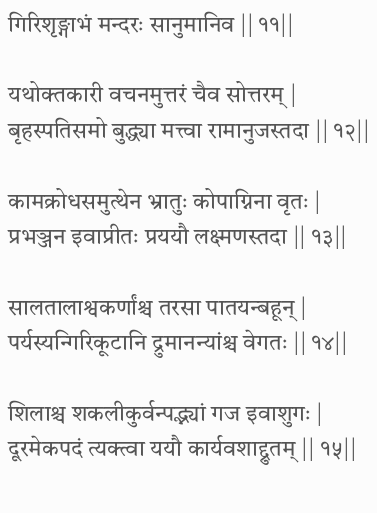गिरिशृङ्गाभं मन्दरः सानुमानिव || ११||

यथोक्तकारी वचनमुत्तरं चैव सोत्तरम् |
बृहस्पतिसमो बुद्ध्या मत्त्वा रामानुजस्तदा || १२||

कामक्रोधसमुत्थेन भ्रातुः कोपाग्निना वृतः |
प्रभञ्जन इवाप्रीतः प्रययौ लक्ष्मणस्तदा || १३||

सालतालाश्वकर्णांश्च तरसा पातयन्बहून् |
पर्यस्यन्गिरिकूटानि द्रुमानन्यांश्च वेगतः || १४||

शिलाश्च शकलीकुर्वन्पद्भ्यां गज इवाशुगः |
दूरमेकपदं त्यक्त्वा ययौ कार्यवशाद्द्रुतम् || १५||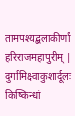तामपश्यद्बलाकीर्णां हरिराजमहापुरीम् |
दुर्गामिक्ष्वाकुशार्दूलः किष्किन्धां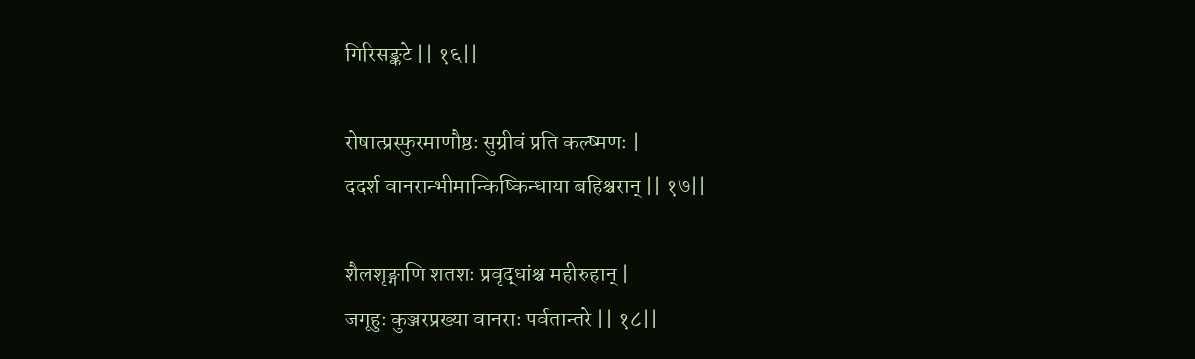गिरिसङ्कटे || १६||

रोषात्प्रस्फुरमाणौष्ठः सुग्रीवं प्रति कल्ष्मणः |
ददर्श वानरान्भीमान्किष्किन्धाया बहिश्चरान् || १७||

शैलशृङ्गाणि शतशः प्रवृद्धांश्च महीरुहान् |
जगृहुः कुञ्जरप्रख्या वानराः पर्वतान्तरे || १८||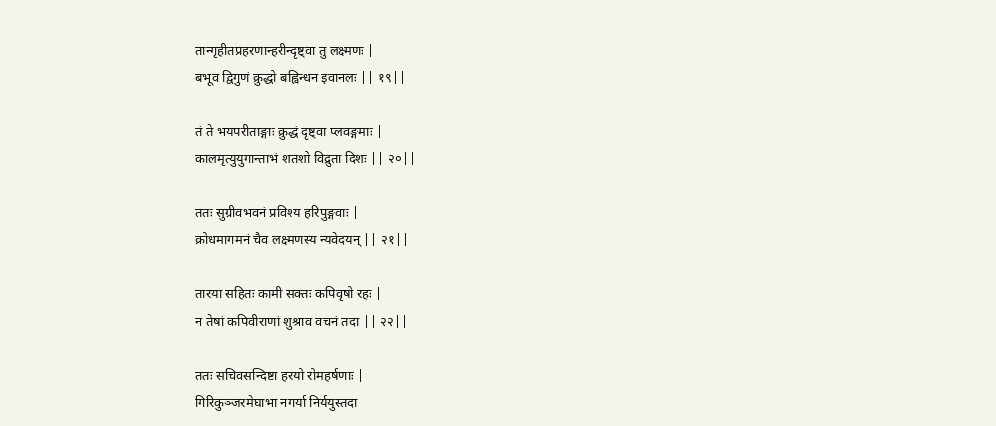तान्गृहीतप्रहरणान्हरीन्दृष्ट्वा तु लक्ष्मणः |
बभूव द्विगुणं क्रुद्धो बह्विन्धन इवानलः || १९||

तं ते भयपरीताङ्गाः क्रुद्धं दृष्ट्वा प्लवङ्गमाः |
कालमृत्युयुगान्ताभं शतशो विद्रुता दिशः || २०||

ततः सुग्रीवभवनं प्रविश्य हरिपुङ्गवाः |
क्रोधमागमनं चैव लक्ष्मणस्य न्यवेदयन् || २१||

तारया सहितः कामी सक्तः कपिवृषो रहः |
न तेषां कपिवीराणां शुश्राव वचनं तदा || २२||

ततः सचिवसन्दिष्टा हरयो रोमहर्षणाः |
गिरिकुञ्जरमेघाभा नगर्या निर्ययुस्तदा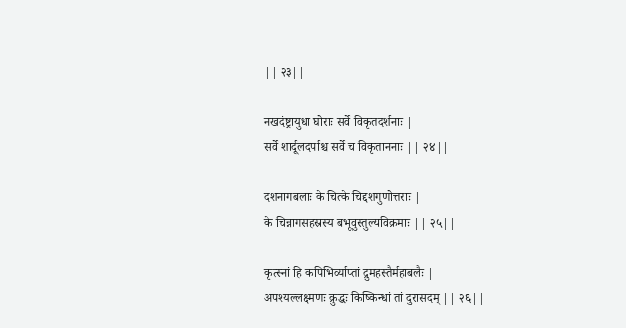|| २३||

नखदंष्ट्रायुधा घोराः सर्वे विकृतदर्शनाः |
सर्वे शार्दूलदर्पाश्च सर्वे च विकृताननाः || २४||

दशनागबलाः के चित्के चिद्दशगुणोत्तराः |
के चिन्नागसहस्रस्य बभूवुस्तुल्यविक्रमाः || २५||

कृत्स्नां हि कपिभिर्व्याप्तां द्रुमहस्तैर्महाबलैः |
अपश्यल्लक्ष्मणः क्रुद्धः किष्किन्धां तां दुरासदम् || २६||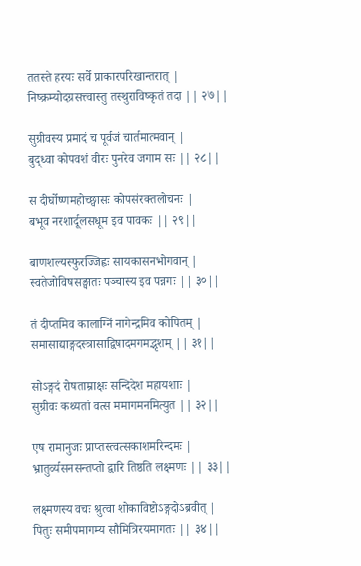ततस्ते हरयः सर्वे प्राकारपरिखान्तरात् |
निष्क्रम्योदग्रसत्त्वास्तु तस्थुराविष्कृतं तदा || २७||

सुग्रीवस्य प्रमादं च पूर्वजं चार्तमात्मवान् |
बुद्ध्वा कोपवशं वीरः पुनरेव जगाम सः || २८||

स दीर्घोष्णमहोच्छ्वासः कोपसंरक्तलोचनः |
बभूव नरशार्दूलसधूम इव पावकः || २९||

बाणशल्यस्फुरज्जिह्वः सायकासनभोगवान् |
स्वतेजोविषसङ्घातः पञ्चास्य इव पन्नगः || ३०||

तं दीप्तमिव कालाग्निं नागेन्द्रमिव कोपितम् |
समासाद्याङ्गदस्त्रासाद्विषादमगमद्भृशम् || ३१||

सोऽङ्गदं रोषताम्राक्षः सन्दिदेश महायशाः |
सुग्रीवः कथ्यतां वत्स ममागमनमित्युत || ३२||

एष रामानुजः प्राप्तस्त्वत्सकाशमरिन्दमः |
भ्रातुर्व्यसनसन्तप्तो द्वारि तिष्ठति लक्ष्मणः || ३३||

लक्ष्मणस्य वचः श्रुत्वा शोकाविष्टोऽङ्गदोऽब्रवीत् |
पितुः समीपमागम्य सौमित्रिरयमागतः || ३४||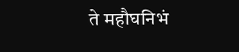ते महौघनिभं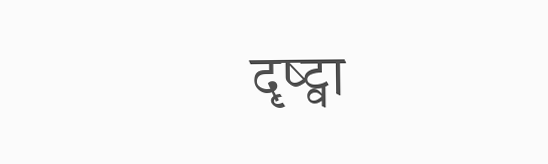दृष्ट्वा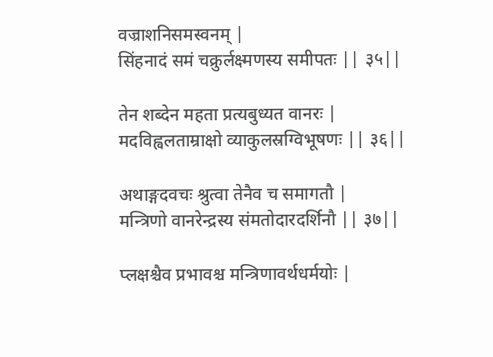वज्राशनिसमस्वनम् |
सिंहनादं समं चक्रुर्लक्ष्मणस्य समीपतः || ३५||

तेन शब्देन महता प्रत्यबुध्यत वानरः |
मदविह्वलताम्राक्षो व्याकुलस्रग्विभूषणः || ३६||

अथाङ्गदवचः श्रुत्वा तेनैव च समागतौ |
मन्त्रिणो वानरेन्द्रस्य संमतोदारदर्शिनौ || ३७||

प्लक्षश्चैव प्रभावश्च मन्त्रिणावर्थधर्मयोः |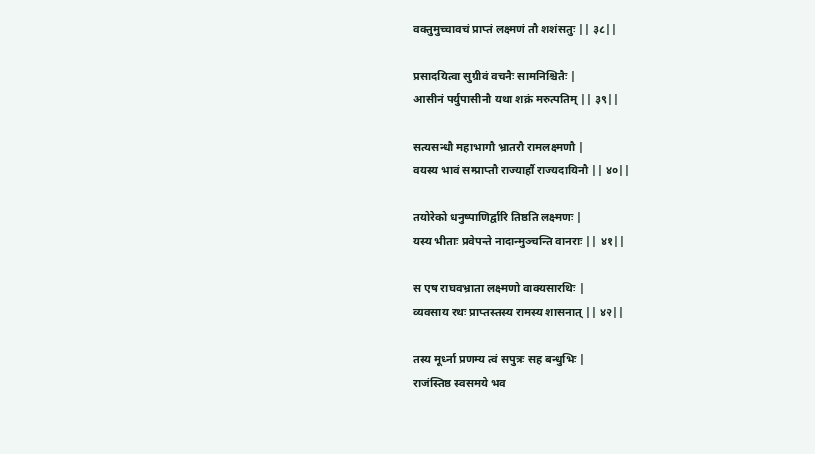वक्तुमुच्चावचं प्राप्तं लक्ष्मणं तौ शशंसतुः || ३८||

प्रसादयित्वा सुग्रीवं वचनैः सामनिश्चितैः |
आसीनं पर्युपासीनौ यथा शक्रं मरुत्पतिम् || ३९||

सत्यसन्धौ महाभागौ भ्रातरौ रामलक्ष्मणौ |
वयस्य भावं सम्प्राप्तौ राज्यार्हौ राज्यदायिनौ || ४०||

तयोरेको धनुष्पाणिर्द्वारि तिष्ठति लक्ष्मणः |
यस्य भीताः प्रवेपन्ते नादान्मुञ्चन्ति वानराः || ४१||

स एष राघवभ्राता लक्ष्मणो वाक्यसारथिः |
व्यवसाय रथः प्राप्तस्तस्य रामस्य शासनात् || ४२||

तस्य मूर्ध्ना प्रणम्य त्वं सपुत्रः सह बन्धुभिः |
राजंस्तिष्ठ स्वसमये भव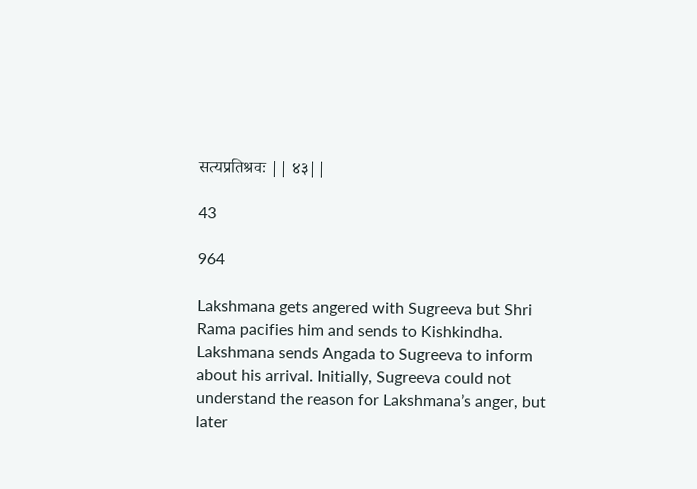सत्यप्रतिश्रवः || ४३||

43

964

Lakshmana gets angered with Sugreeva but Shri Rama pacifies him and sends to Kishkindha. Lakshmana sends Angada to Sugreeva to inform about his arrival. Initially, Sugreeva could not understand the reason for Lakshmana’s anger, but later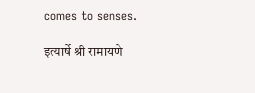comes to senses.

इत्यार्षे श्री रामायणे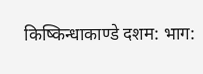किष्किन्धाकाण्डे दशम: भाग: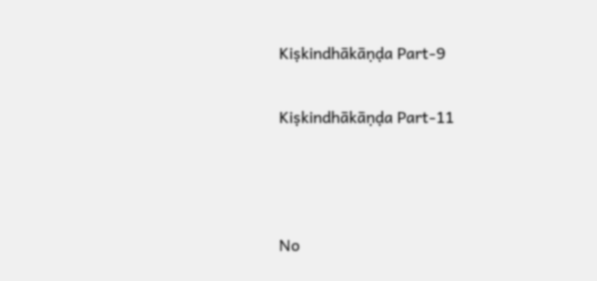Kiṣkindhākāṇḍa Part-9

Kiṣkindhākāṇḍa Part-11



No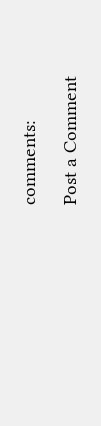comments:

Post a Comment